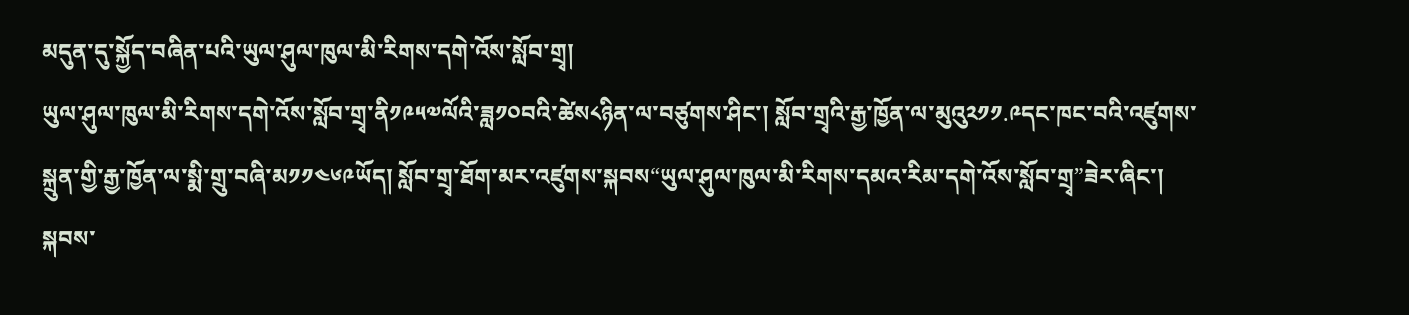མདུན་དུ་སྐྱོད་བཞིན་པའི་ཡུལ་ཤུལ་ཁུལ་མི་རིགས་དགེ་འོས་སློབ་གྲྭ།
ཡུལ་ཤུལ་ཁུལ་མི་རིགས་དགེ་འོས་སློབ་གྲྭ་ནི༡༩༥༧ལོའི་ཟླ༡༠བའི་ཚེས༨ཉིན་ལ་བཙུགས་ཤིང་། སློབ་གྲྭའི་རྒྱ་ཁྱོན་ལ་མུའུ༢༡༡.༩དང་ཁང་བའི་འཛུགས་སྐྲུན་གྱི་རྒྱ་ཁྱོན་ལ་སྨི་གྲུ་བཞི་མ༡༡༤༦༩ཡོད། སློབ་གྲྭ་ཐོག་མར་འཛུགས་སྐབས“ཡུལ་ཤུལ་ཁུལ་མི་རིགས་དམའ་རིམ་དགེ་འོས་སློབ་གྲྭ”ཟེར་ཞིང་། སྐབས་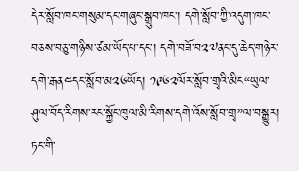དེར་སློབ་ཁང་གསུམ་དང་གཞུང་སྒྲུབ་ཁང་། དགེ་སློབ་ཀྱི་འདུག་ཁང་བཅས་བཅུ་གཉིས་ཙམ་ཡོད་པ་དང་། དགེ་བཟོ་བ༢༧ནང་དུ་ཆེད་གཉེར་དགེ་རྒན༤དང་སློབ་མ༢༦ཡོད། ༡༩༦༢ལོར་སློབ་གྲྭའི་མིང“ཡུལ་ཤུལ་བོད་རིགས་རང་སྐྱོང་ཁུལ་མི་རིགས་དགེ་འོས་སློབ་གྲྭ”ལ་བསྒྱུར། ཏང་གི་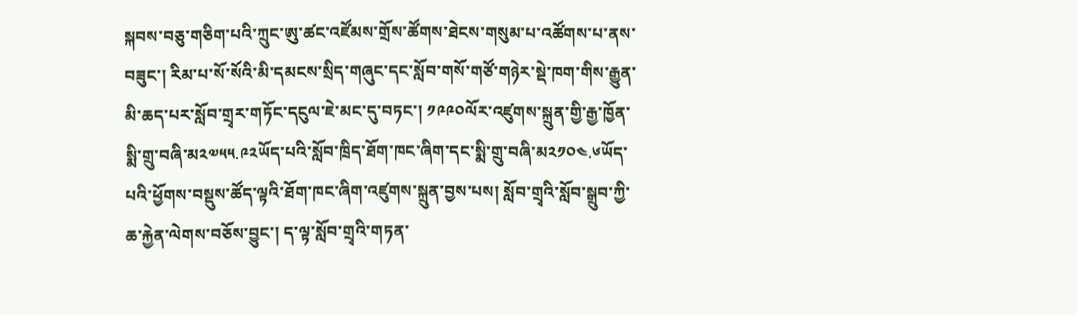སྐབས་བཅུ་གཅིག་པའི་ཀྲུང་ཨུ་ཚང་འཛོམས་གྲོས་ཚོགས་ཐེངས་གསུམ་པ་འཚོགས་པ་ནས་བཟུང་། རིམ་པ་སོ་སོའི་མི་དམངས་སྲིད་གཞུང་དང་སློབ་གསོ་གཙོ་གཉེར་སྡེ་ཁག་གིས་རྒྱུན་མི་ཆད་པར་སློབ་གྲྭར་གཏོང་དངུལ་ཇེ་མང་དུ་བཏང་། ༡༩༩༠ལོར་འཛུགས་སྐྲུན་གྱི་རྒྱ་ཁྱོན་སྨི་གྲུ་བཞི་མ༢༧༥༥.༩༢ཡོད་པའི་སློབ་ཁྲིད་ཐོག་ཁང་ཞིག་དང་སྨི་གྲུ་བཞི་མ༢༡༠༤.༦ཡོད་པའི་ཕྱོགས་བསྡུས་ཚོད་ལྟའི་ཐོག་ཁང་ཞིག་འཛུགས་སྐྲུན་བྱས་པས། སློབ་གྲྭའི་སློབ་སྒྲུབ་ཀྱི་ཆ་རྐྱེན་ལེགས་བཅོས་བྱུང་། ད་ལྟ་སློབ་གྲྭའི་གཏན་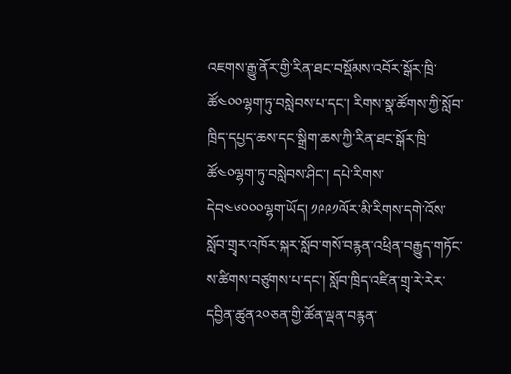འཇགས་རྒྱུ་ནོར་གྱི་རིན་ཐང་བསྡོམས་འབོར་སྒོར་ཁྲི་ཚོ༤༠༠ལྷག་ཏུ་བསླེབས་པ་དང་། རིགས་སྣ་ཚོགས་ཀྱི་སློབ་ཁྲིད་དཔྱད་ཆས་དང་སྒྲིག་ཆས་ཀྱི་རིན་ཐང་སྒོར་ཁྲི་ཚོ༤༠ལྷག་ཏུ་བསླེབས་ཤིང་། དཔེ་རིགས་དེབ༤༦༠༠༠ལྷག་ཡོད། ༡༩༩༡ལོར་མི་རིགས་དགེ་འོས་སློབ་གྲྭར་འཁོར་སྐར་སློབ་གསོ་བརྙན་འཕྲིན་བརྒྱུད་གཏོང་ས་ཚིགས་བཙུགས་པ་དང་། སློབ་ཁྲིད་འཛིན་གྲྭ་རེ་རེར་དབྱིན་ཚུན༢༠ཅན་གྱི་ཚོན་ལྡན་བརྙན་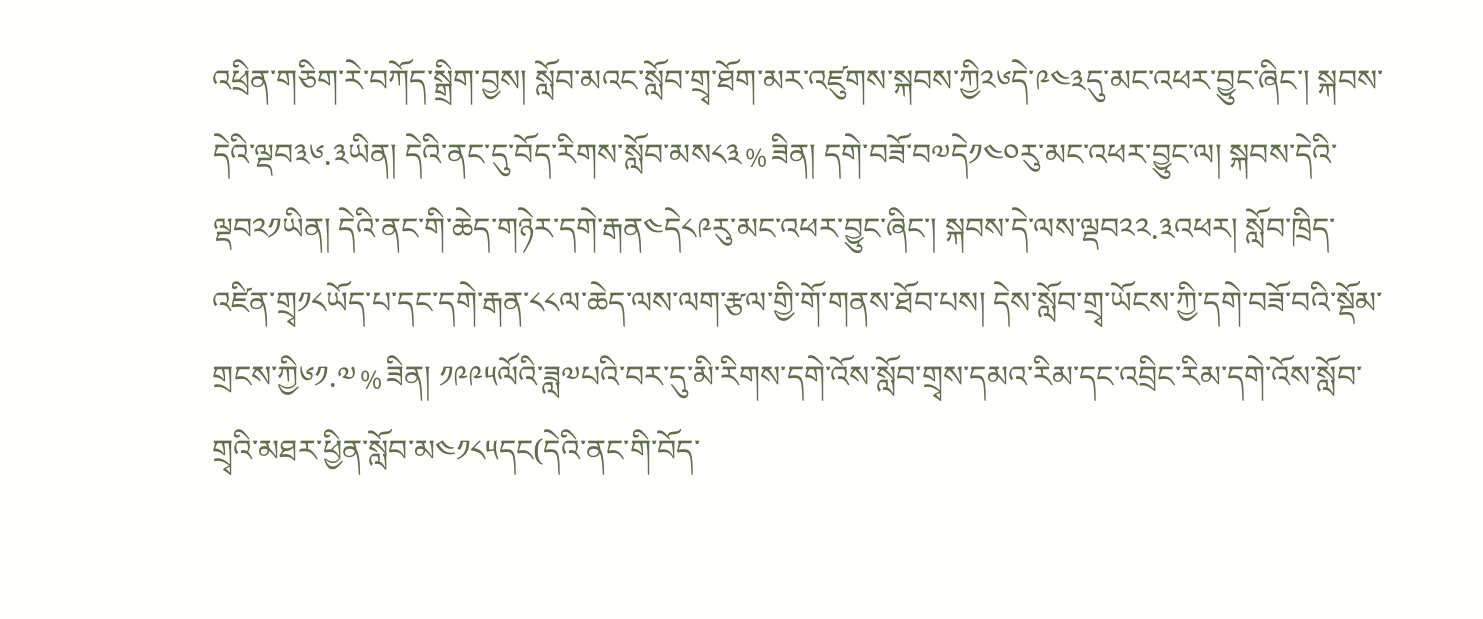འཕྲིན་གཅིག་རེ་བཀོད་སྒྲིག་བྱས། སློབ་མའང་སློབ་གྲྭ་ཐོག་མར་འཛུགས་སྐབས་ཀྱི༢༦དེ་༩༤༣དུ་མང་འཕར་བྱུང་ཞིང་། སྐབས་དེའི་ལྡབ༣༦.༣ཡིན། དེའི་ནང་དུ་བོད་རིགས་སློབ་མས༨༣﹪ཟིན། དགེ་བཟོ་བ༧དེ༡༤༠རུ་མང་འཕར་བྱུང་ལ། སྐབས་དེའི་ལྡབ༢༡ཡིན། དེའི་ནང་གི་ཆེད་གཉེར་དགེ་རྒན༤དེ༨༩རུ་མང་འཕར་བྱུང་ཞིང་། སྐབས་དེ་ལས་ལྡབ༢༢.༣འཕར། སློབ་ཁྲིད་འཛིན་གྲྭ༡༨ཡོད་པ་དང་དགེ་རྒན་༨༨ལ་ཆེད་ལས་ལག་རྩལ་གྱི་གོ་གནས་ཐོབ་པས། དེས་སློབ་གྲྭ་ཡོངས་ཀྱི་དགེ་བཟོ་བའི་སྡོམ་གྲངས་ཀྱི༦༡.༧﹪ཟིན། ༡༩༩༥ལོའི་ཟླ༧པའི་བར་དུ་མི་རིགས་དགེ་འོས་སློབ་གྲྭས་དམའ་རིམ་དང་འབྲིང་རིམ་དགེ་འོས་སློབ་གྲྭའི་མཐར་ཕྱིན་སློབ་མ༤༡༨༥དང(དེའི་ནང་གི་བོད་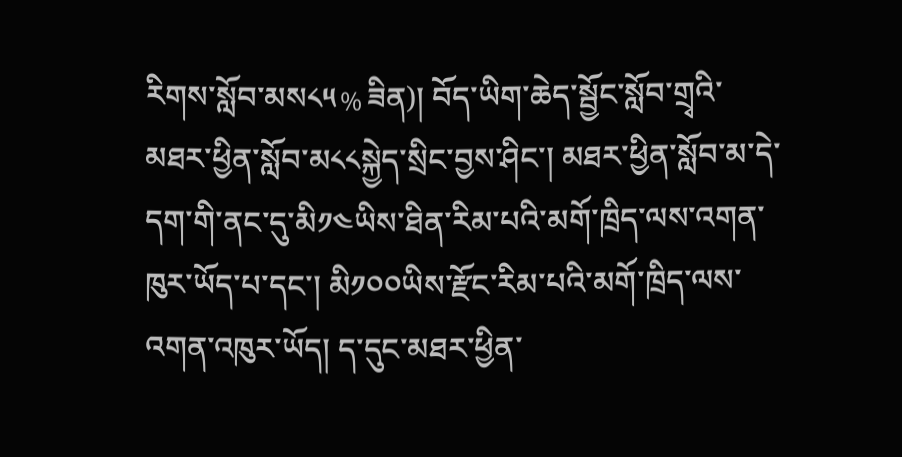རིགས་སློབ་མས༨༥﹪ཟིན)། བོད་ཡིག་ཆེད་སྦྱོང་སློབ་གྲྭའི་མཐར་ཕྱིན་སློབ་མ༨༨སྐྱེད་སྲིང་བྱས་ཤིང་། མཐར་ཕྱིན་སློབ་མ་དེ་དག་གི་ནང་དུ་མི༡༤ཡིས་ཐིན་རིམ་པའི་མགོ་ཁྲིད་ལས་འགན་ཁུར་ཡོད་པ་དང་། མི༡༠༠ཡིས་རྫོང་རིམ་པའི་མགོ་ཁྲིད་ལས་འགན་འཁུར་ཡོད། ད་དུང་མཐར་ཕྱིན་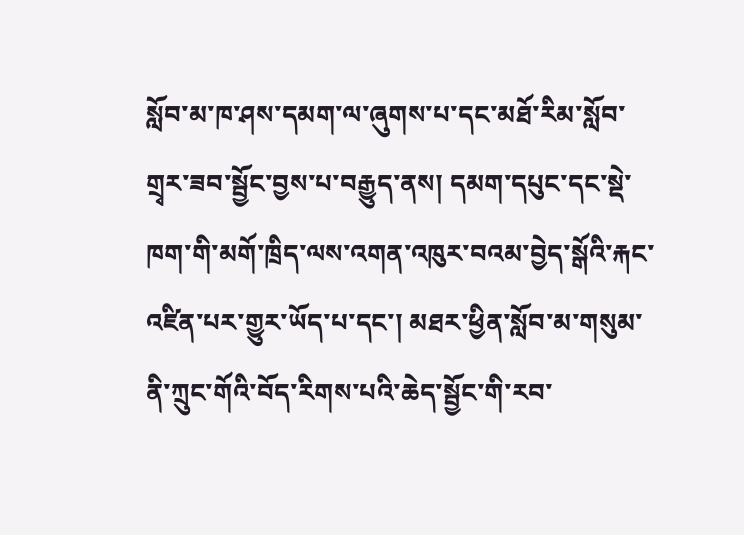སློབ་མ་ཁ་ཤས་དམག་ལ་ཞུགས་པ་དང་མཐོ་རིམ་སློབ་གྲྭར་ཟབ་སྦྱོང་བྱས་པ་བརྒྱུད་ནས། དམག་དཔུང་དང་སྡེ་ཁག་གི་མགོ་ཁྲིད་ལས་འགན་འཁུར་བའམ་བྱེད་སྒོའི་རྐང་འཛིན་པར་གྱུར་ཡོད་པ་དང་། མཐར་ཕྱིན་སློབ་མ་གསུམ་ནི་ཀྲུང་གོའི་བོད་རིགས་པའི་ཆེད་སྦྱོང་གི་རབ་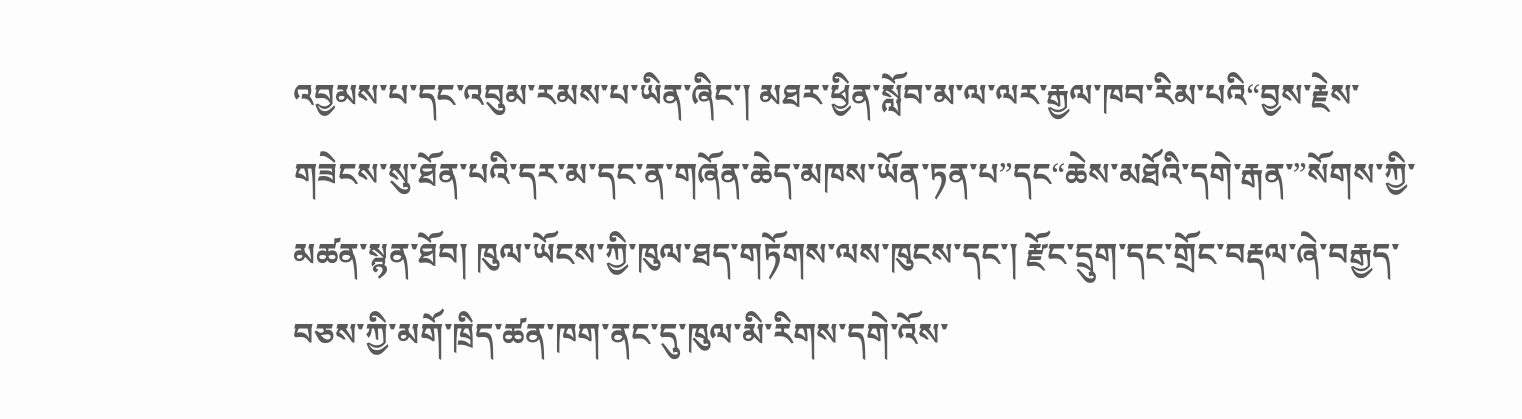འབྱམས་པ་དང་འབུམ་རམས་པ་ཡིན་ཞིང་། མཐར་ཕྱིན་སློབ་མ་ལ་ལར་རྒྱལ་ཁབ་རིམ་པའི“བྱས་རྗེས་གཟེངས་སུ་ཐོན་པའི་དར་མ་དང་ན་གཞོན་ཆེད་མཁས་ཡོན་ཏན་པ”དང“ཆེས་མཐོའི་དགེ་རྒན་”སོགས་ཀྱི་མཚན་སྙན་ཐོབ། ཁུལ་ཡོངས་ཀྱི་ཁུལ་ཐད་གཏོགས་ལས་ཁུངས་དང་། རྫོང་དྲུག་དང་གྲོང་བརྡལ་ཞེ་བརྒྱད་བཅས་ཀྱི་མགོ་ཁྲིད་ཚན་ཁག་ནང་དུ་ཁུལ་མི་རིགས་དགེ་འོས་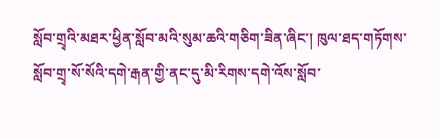སློབ་གྲྭའི་མཐར་ཕྱིན་སློབ་མའི་སུམ་ཆའི་གཅིག་ཟིན་ཞིང་། ཁུལ་ཐད་གཏོགས་སློབ་གྲྭ་སོ་སོའི་དགེ་རྒན་གྱི་ནང་དུ་མི་རིགས་དགེ་འོས་སློབ་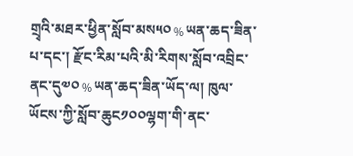གྲྭའི་མཐར་ཕྱིན་སློབ་མས༥༠﹪ཡན་ཆད་ཟིན་པ་དང་། རྫོང་རིམ་པའི་མི་རིགས་སློབ་འབྲིང་ནང་དུ༧༠﹪ཡན་ཆད་ཟིན་ཡོད་ལ། ཁུལ་ཡོངས་ཀྱི་སློབ་ཆུང༡༠༠ལྷག་གི་ནང་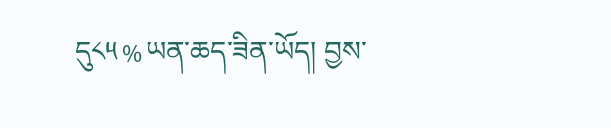དུ༨༥﹪ཡན་ཆད་ཟིན་ཡོད། བྱས་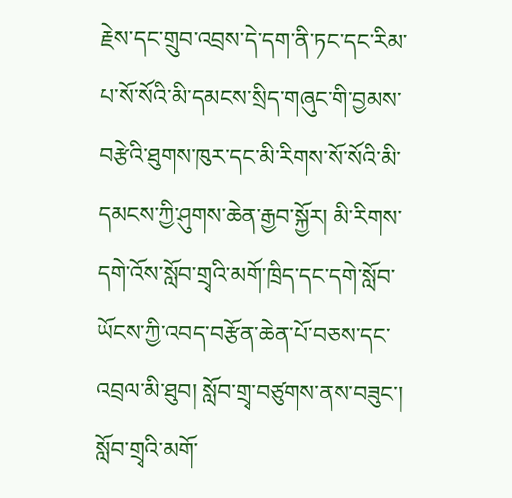རྗེས་དང་གྲུབ་འབྲས་དེ་དག་ནི་ཏང་དང་རིམ་པ་སོ་སོའི་མི་དམངས་སྲིད་གཞུང་གི་བྱམས་བརྩེའི་ཐུགས་ཁུར་དང་མི་རིགས་སོ་སོའི་མི་དམངས་ཀྱི་ཤུགས་ཆེན་རྒྱབ་སྐྱོར། མི་རིགས་དགེ་འོས་སློབ་གྲྭའི་མགོ་ཁྲིད་དང་དགེ་སློབ་ཡོངས་ཀྱི་འབད་བརྩོན་ཆེན་པོ་བཅས་དང་འབྲལ་མི་ཐུབ། སློབ་གྲྭ་བཙུགས་ནས་བཟུང་། སློབ་གྲྭའི་མགོ་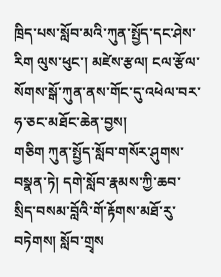ཁྲིད་པས་སློབ་མའི་ཀུན་སྤྱོད་དང་ཤེས་རིག ལུས་ཕུང་། མཛེས་རྩལ། ངལ་རྩོལ་སོགས་སྒོ་ཀུན་ནས་གོང་དུ་འཕེལ་བར་ཧ་ཅང་མཐོང་ཆེན་བྱས།
གཅིག ཀུན་སྤྱོད་སློབ་གསོར་ཤུགས་བསྣན་ཏེ། དགེ་སློབ་རྣམས་ཀྱི་ཆབ་སྲིད་བསམ་བློའི་གོ་རྟོགས་མཐོ་རུ་བཏེགས། སློབ་གྲྭས